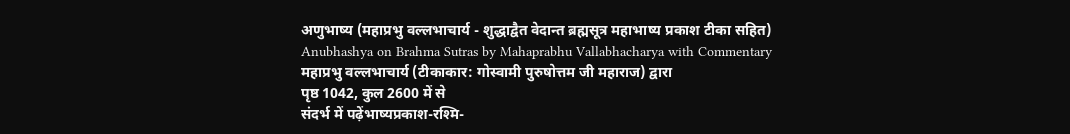अणुभाष्य (महाप्रभु वल्लभाचार्य - शुद्धाद्वैत वेदान्त ब्रह्मसूत्र महाभाष्य प्रकाश टीका सहित)
Anubhashya on Brahma Sutras by Mahaprabhu Vallabhacharya with Commentary
महाप्रभु वल्लभाचार्य (टीकाकार: गोस्वामी पुरुषोत्तम जी महाराज) द्वारा
पृष्ठ 1042, कुल 2600 में से
संदर्भ में पढ़ेंभाष्यप्रकाश-रश्मि-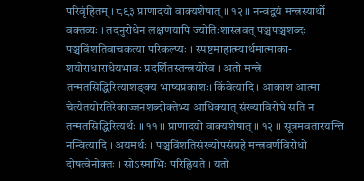परिवृंहितम् । ८९३ प्राणादयो वाक्यशेषात् ॥ १२ ॥ नन्वद्वयं मन्त्रस्यार्थो वक्तव्यः । तदनुरोधेन लक्षणयापि ज्योतिःशास्त्रवत् पञ्चपञ्चशब्दः पञ्चविंशतिवाचकत्या परिकल्प्यः । स्पष्टमाहात्म्यार्थमात्माका- शयोराधाराधेयभावः प्रदर्शितस्तन्त्रयोरेव । अतो मन्त्रे तन्मतसिद्धिरित्याशङ्क्य भाष्यप्रकाशः। किंवेत्यादि । आकाश आत्मा चेत्येतयोरतिरेकाज्जनशब्दोक्तेभ्य आधिक्यात् संख्याविरोघे सति न तन्मतसिद्धिरित्यर्थः ॥ ११ ॥ प्राणादयो वाक्यशेषात् ॥ १२ ॥ सूत्रमवतारयन्ति नन्वित्यादि । अयमर्थः । पञ्चविंशतिसंख्योपसंग्रहे मन्त्रवर्णविरोधो दोषत्वेनोक्तः । सोऽस्माभिः परिह्रियते । यतो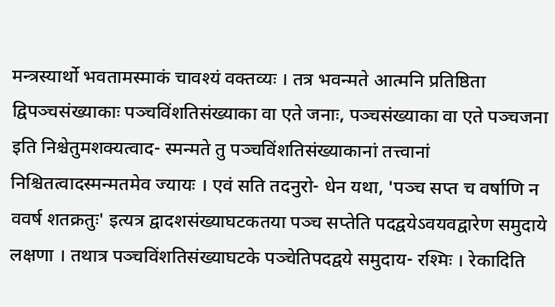मन्त्रस्यार्थो भवतामस्माकं चावश्यं वक्तव्यः । तत्र भवन्मते आत्मनि प्रतिष्ठिता द्विपञ्चसंख्याकाः पञ्चविंशतिसंख्याका वा एते जनाः, पञ्चसंख्याका वा एते पञ्चजना इति निश्चेतुमशक्यत्वाद- स्मन्मते तु पञ्चविंशतिसंख्याकानां तत्त्वानां निश्चितत्वादस्मन्मतमेव ज्यायः । एवं सति तदनुरो- धेन यथा, 'पञ्च सप्त च वर्षाणि न ववर्ष शतक्रतुः' इत्यत्र द्वादशसंख्याघटकतया पञ्च सप्तेति पदद्वयेऽवयवद्वारेण समुदाये लक्षणा । तथात्र पञ्चविंशतिसंख्याघटके पञ्चेतिपदद्वये समुदाय- रश्मिः । रेकादिति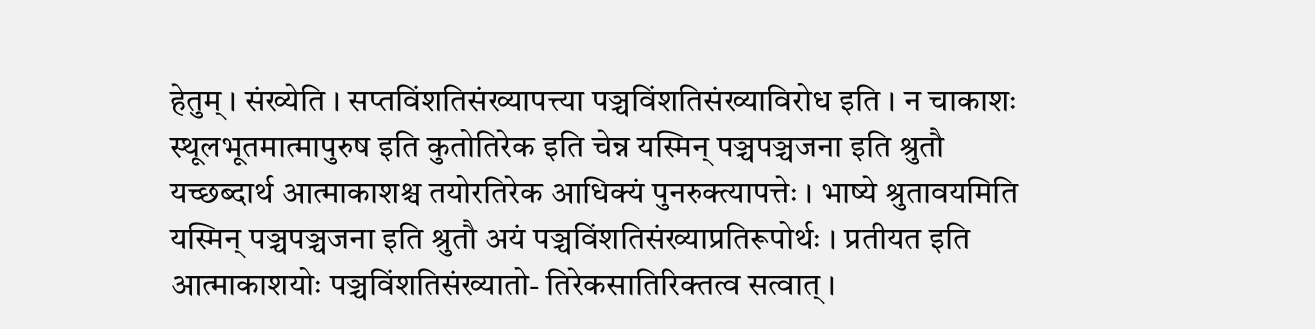हेतुम् । संख्येति । सप्तविंशतिसंख्यापत्त्या पञ्चविंशतिसंख्याविरोध इति । न चाकाशः स्थूलभूतमात्मापुरुष इति कुतोतिरेक इति चेन्न यस्मिन् पञ्चपञ्चजना इति श्रुतौ यच्छब्दार्थ आत्माकाशश्च तयोरतिरेक आधिक्यं पुनरुक्त्यापत्तेः । भाष्ये श्रुतावयमिति यस्मिन् पञ्चपञ्चजना इति श्रुतौ अयं पञ्चविंशतिसंख्याप्रतिरूपोर्थः । प्रतीयत इति आत्माकाशयोः पञ्चविंशतिसंख्यातो- तिरेकसातिरिक्तत्व सत्वात् ।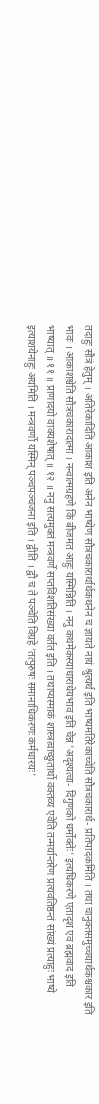तदाहुः सौत्रं हेतुम् । अतिरेकादिति आकाश इति अनेन भाष्येण सौत्रचकारार्थार्थकथनेन च ज्ञायते नायं श्रुत्यर्थ इति भाष्यमतिरेकाच्चेति सौत्रचकारार्थ- प्रतिपादकमिति । तथा चानुक्तसमुच्चयार्थकश्चकार इति भावः । आकाशश्चेति सौत्रचकारादात्मा । नन्वात्मग्रहणे किं बीजमत आहुः यस्मिन्निति । ननु कथमेकस्याधाराधेयभाव इति चेन्न 'अदृश्यत्वा- दिगुणको धर्मोक्तेः' इत्यधिकरणे एतादृश एव ब्रह्मवाद इति भाष्यात् ॥ ११ ॥ प्राणादयो वाक्यशेषात् ॥ १२ ॥ ननु सत्यमुक्तं मन्त्रवर्णे सप्तविंशतिसंख्या वर्तत इति । तथाप्यस्माकं शास्त्रत्वाच्छुतार्थो वक्तव्य एवेति तन्मर्यान्तरेण प्रत्यवतिष्ठन्तं सांख्यं प्रत्याहुः भाष्ये इत्याशयेनाहुः अयमिति । मन्त्रवर्णो यस्मिन् पञ्चपञ्चजना इति । द्वीति । द्वौ च ते पञ्चेति विग्रहे 'तत्पुरुषः समानाधिकरणः कर्मधारयः'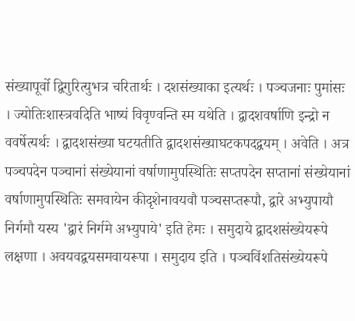संख्यापूर्वो द्विगुरित्युभत्र चरितार्थः । दशसंख्याका इत्यर्थः । पञ्चजनाः पुमांसः । ज्योतिःशास्त्रवदिति भाष्यं विवृण्वन्ति स्म यथेति । द्वादशवर्षाणि इन्द्रो न ववर्षेत्यर्थः । द्वादशसंख्या घटयतीति द्वादशसंख्याघटकपदद्वयम् । अवेति । अत्र पञ्चपदेन पञ्चानां संख्येयानां वर्षाणामुपस्थितिः सप्तपदेन सप्तानां संख्येयानां वर्षाणामुपस्थितिः समवायेन कीदृशेनावयवौ पञ्चसप्तरूपौ, द्वारे अभ्युपायौ निर्गमौ यस्य 'द्वारं निर्गमे अभ्युपाये' इति हेमः । समुदाये द्वादशसंख्येयरूपे लक्षणा । अवयवद्वयसमवायरूपा । समुदाय इति । पञ्चविंशतिसंख्येयरूपे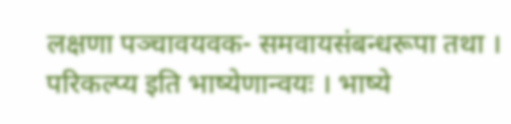लक्षणा पञ्चावयवक- समवायसंबन्धरूपा तथा । परिकल्प्य इति भाष्येणान्वयः । भाष्ये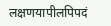लक्षणयापीलपिपदं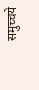समुच्चये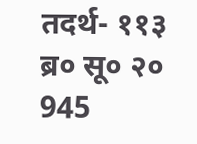तदर्थ- ११३ ब्र० सू० २० 945